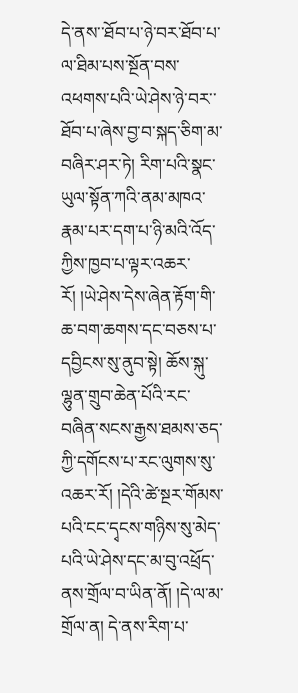དེ་ནས་་ཐོབ་པ་ཉེ་བར་ཐོབ་པ་ལ་ཐིམ་པས་སྔོན་བས་འཕགས་པའི་ཡེ་ཤེས་ཉེ་བར་་ཐོབ་པ་ཞེས་བྱ་བ་སྐད་ཅིག་མ་བཞིར་ཤར་ཏེ། རིག་པའི་སྣང་ཡུལ་སྟོན་ཀའི་ནམ་མཁའ་རྣམ་པར་དག་པ་ཉི་མའི་འོད་ཀྱིས་ཁྱབ་པ་ལྟར་འཆར་རོ། །ཡེ་ཤེས་དེས་ཞེན་རྟོག་གི་ཆ་བག་ཆགས་དང་བཅས་པ་དབྱིངས་སུ་ནུབ་སྟེ། ཆོས་སྐུ་ལྷུན་གྲུབ་ཆེན་པོའི་རང་བཞིན་སངས་རྒྱས་ཐམས་ཅད་ཀྱི་དགོངས་པ་རང་ལུགས་སུ་འཆར་རོ། །དེའི་ཚེ་སྔར་གོམས་པའི་ངང་དྭངས་གཉིས་སུ་མེད་པའི་ཡེ་ཤེས་དང་མ་བུ་འཕྲོད་ནས་གྲོལ་བ་ཡིན་ནོ། །དེ་ལ་མ་གྲོལ་ན། དེ་ནས་རིག་པ་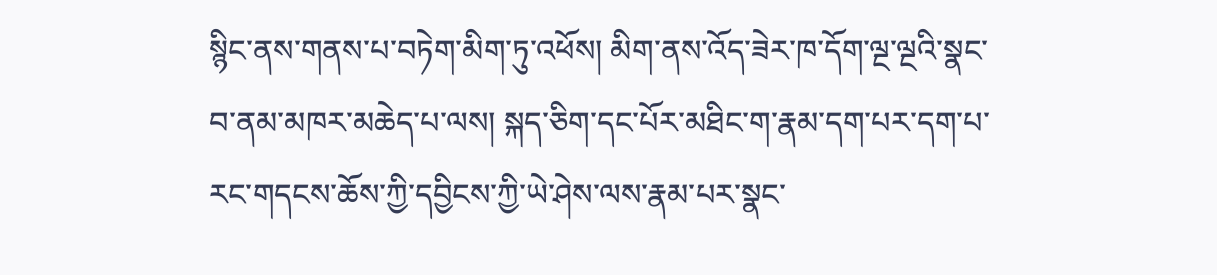སྙིང་ནས་གནས་པ་བཏེག་མིག་ཏུ་འཕོས། མིག་ནས་འོད་ཟེར་ཁ་དོག་ལྔ་ལྔའི་སྣང་བ་ནམ་མཁར་མཆེད་པ་ལས། སྐད་ཅིག་དང་པོར་མཐིང་ག་རྣམ་དག་པར་དག་པ་རང་གདངས་ཆོས་ཀྱི་དབྱིངས་ཀྱི་ཡེ་ཤེས་ལས་རྣམ་པར་སྣང་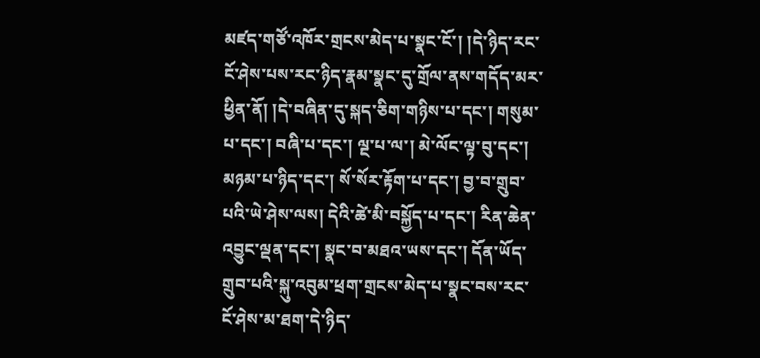མཛད་གཙོ་འཁོར་གྲངས་མེད་པ་སྣང་ངོ་། །དེ་ཉིད་རང་ངོ་ཤེས་པས་རང་ཉིད་རྣམ་སྣང་དུ་གྲོལ་ནས་གདོད་མར་ཕྱིན་ནོ། །དེ་བཞིན་དུ་སྐད་ཅིག་གཉིས་པ་དང་། གསུམ་པ་དང་། བཞི་པ་དང་། ལྔ་པ་ལ་། མེ་ལོང་ལྟ་བུ་དང་། མཉམ་པ་ཉིད་དང་། སོ་སོར་རྟོག་པ་དང་། བྱ་བ་གྲུབ་པའི་ཡེ་ཤེས་ལས། དེའི་ཚེ་མི་བསྐྱོད་པ་དང་། རིན་ཆེན་འབྱུང་ལྡན་དང་། སྣང་བ་མཐའ་ཡས་དང་། དོན་ཡོད་གྲུབ་པའི་སྐུ་འབུམ་ཕྲག་གྲངས་མེད་པ་སྣང་བས་རང་ངོ་ཤེས་མ་ཐག་དེ་ཉིད་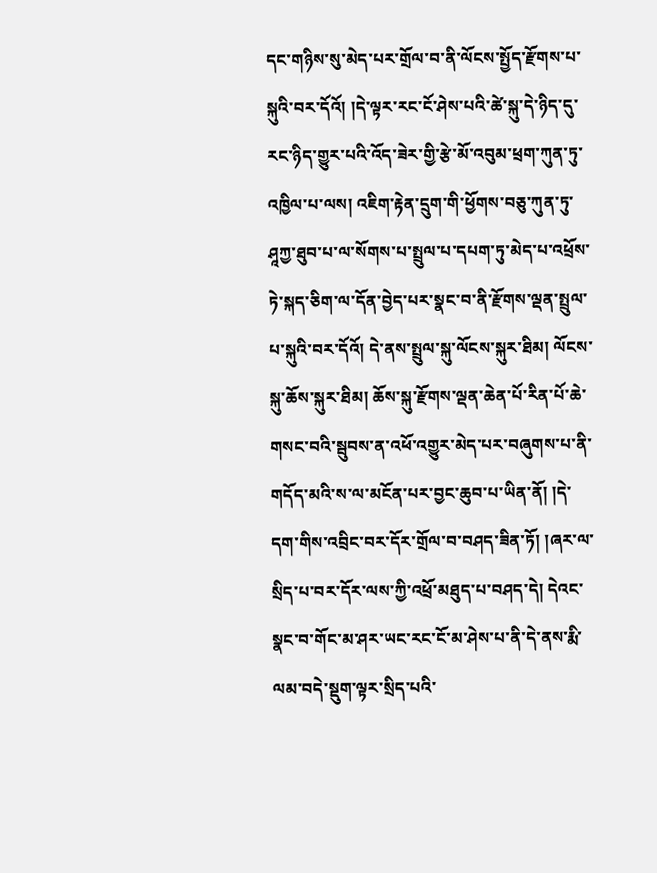དང་གཉིས་སུ་མེད་པར་གྲོལ་བ་ནི་ལོངས་སྤྱོད་རྫོགས་པ་སྐུའི་བར་དོའོ། །དེ་ལྟར་རང་ངོ་ཤེས་པའི་ཚེ་སྐུ་དེ་ཉིད་དུ་རང་ཉིད་གྱུར་པའི་འོད་ཟེར་གྱི་རྩེ་མོ་འབུམ་ཕྲག་ཀུན་ཏུ་འཁྱིལ་པ་ལས། འཇིག་རྟེན་དྲུག་གི་ཕྱོགས་བཅུ་ཀུན་ཏུ་ཤཱཀྱ་ཐུབ་པ་ལ་སོགས་པ་སྤྲུལ་པ་དཔག་ཏུ་མེད་པ་འཕྲོས་ཏེ་སྐད་ཅིག་ལ་དོན་བྱེད་པར་སྣང་བ་ནི་རྫོགས་ལྡན་སྤྲུལ་པ་སྐུའི་བར་དོའོ། དེ་ནས་སྤྲུལ་སྐུ་ལོངས་སྐུར་ཐིམ། ལོངས་སྐུ་ཆོས་སྐུར་ཐིམ། ཆོས་སྐུ་རྫོགས་ལྡན་ཆེན་པོ་རིན་པོ་ཆེ་གསང་བའི་སྦུབས་ན་འཕོ་འགྱུར་མེད་པར་བཞུགས་པ་ནི་གདོད་མའི་ས་ལ་མངོན་པར་བྱང་ཆུབ་པ་ཡིན་ནོ། །དེ་དག་གིས་འབྲིང་བར་དོར་གྲོལ་བ་བཤད་ཟིན་ཏོ། །ཞར་ལ་སྲིད་པ་བར་དོར་ལས་ཀྱི་འཕྲོ་མཐུད་པ་བཤད་དེ། དེའང་སྣང་བ་གོང་མ་ཤར་ཡང་རང་ངོ་མ་ཤེས་པ་ནི་དེ་ནས་རྨི་ལམ་བདེ་སྡུག་ལྟར་སྲིད་པའི་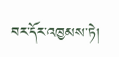བར་དོར་འཁྱམས་ཏེ།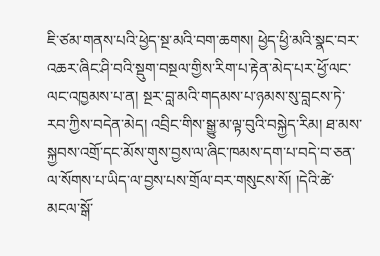ཇི་ཙམ་གནས་པའི་ཕྱེད་སྔ་མའི་བག་ཆགས། ཕྱེད་ཕྱི་མའི་སྣང་བར་འཆར་ཞིང་ཤི་བའི་སྡུག་བསྔལ་གྱིས་རིག་པ་རྟེན་མེད་པར་ཕྱོ་ལང་ལང་འཁྱམས་པ་ན། སྔར་བླ་མའི་གདམས་པ་ཉམས་སུ་བླངས་ཏེ་རབ་ཀྱིས་བདེན་མེད། འབྲིང་གིས་སྒྱུ་མ་ལྟ་བུའི་བསྐྱེད་རིམ། ཐ་མས་སྐྱབས་འགྲོ་དང་མོས་གུས་བྱས་ལ་ཞིང་ཁམས་དག་པ་བདེ་བ་ཅན་ལ་སོགས་པ་ཡིད་ལ་བྱས་པས་གྲོལ་བར་གསུངས་སོ། །དེའི་ཚེ་མངལ་སྒོ་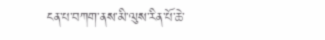ངན་པ་བཀག་ནས་མི་ལུས་རིན་པོ་ཆེ་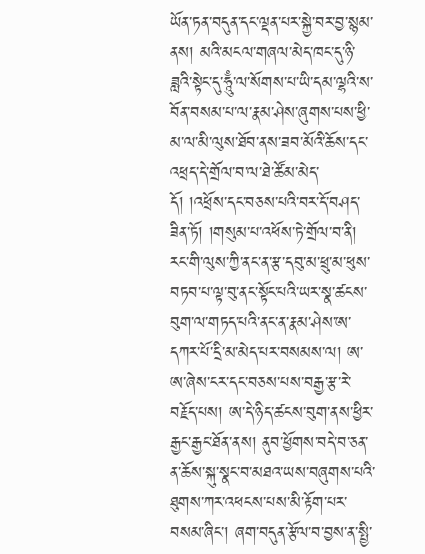ཡོན་ཏན་བདུན་དང་ལྡན་པར་སྐྱེ་བར་བྱ་སྙམ་ནས། མའི་མངལ་གཞལ་མེད་ཁང་དུ་ཉི་ཟླའི་སྟེང་དུ་ཧཱུྃ་ལ་སོགས་པ་ཡི་དམ་ལྷའི་ས་བོན་བསམ་པ་ལ་རྣམ་ཤེས་ཞུགས་པས་ཕྱི་མ་ལ་མི་ལུས་ཐོབ་ནས་ཟབ་མོའི་ཆོས་དང་འཕྲད་དེ་གྲོལ་བ་ལ་ཐེ་ཚོམ་མེད་དོ། །འཕྲོས་དང་བཅས་པའི་བར་དོ་བཤད་ཟིན་ཏོ། །གསུམ་པ་འཕོས་ཏེ་གྲོལ་བ་ནི། རང་གི་ལུས་ཀྱི་ནང་ན་རྩ་དབུ་མ་ཕྲུ་མ་ཕུས་བཏབ་པ་ལྟ་བུ་ནང་སྟོང་པའི་ཡར་སྣ་ཚངས་བུག་ལ་གཏད་པའི་ནང་ན་རྣམ་ཤེས་ཨ་དཀར་པོ་དྲི་མ་མེད་པར་བསམས་ལ། ཨ་ཨ་ཞེས་ངར་དང་བཅས་པས་བརྒྱ་རྩ་རེ་བརྗོད་པས། ཨ་དེ་ཉིད་ཚངས་བུག་ནས་ཕྱིར་རྒྱང་རྒྱང་ཐོན་ནས། ནུབ་ཕྱོགས་བདེ་བ་ཅན་ན་ཆོས་སྐུ་སྣང་བ་མཐའ་ཡས་བཞུགས་པའི་ཐུགས་ཀར་འཕངས་པས་མི་རྟོག་པར་བསམ་ཞིང་། ཞག་བདུན་རྩོལ་བ་བྱས་ན་སྤྱི་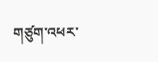གཙུག་འཕར་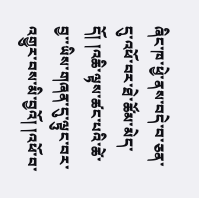ཞིང་ཁ་ཕྱེ་ནས་བདེ་བ་ཅན་དུ་འཕོ་བར་ཐེ་ཚོམ་མེད་དོ། །འཆི་ལྟས་ཚང་པའི་ཚེ་བྱ་་ཡིས་གཞན་དུ་ལྟུང་བར་འགྱུར་བས་མི་བྱའོ། །འཕོ་བ་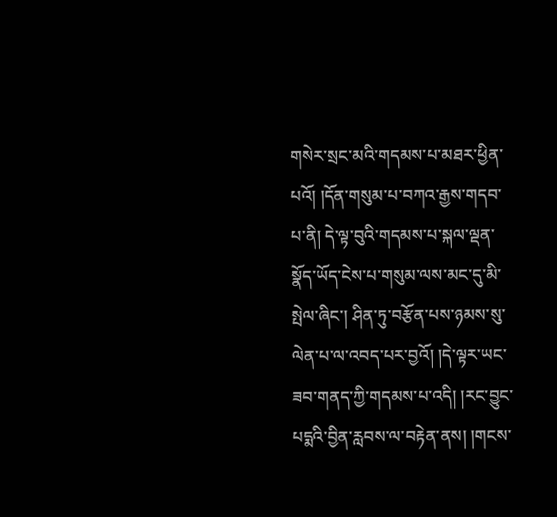གསེར་སྲང་མའི་གདམས་པ་མཐར་ཕྱིན་པའོ། །དོན་གསུམ་པ་བཀའ་རྒྱས་གདབ་པ་ནི། དེ་ལྟ་བུའི་གདམས་པ་སྐལ་ལྡན་སྣོད་ཡོད་ངེས་པ་གསུམ་ལས་མང་དུ་མི་སྤེལ་ཞིང་། ཤིན་ཏུ་བརྩོན་པས་ཉམས་སུ་ལེན་པ་ལ་འབད་པར་བྱའོ། །དེ་ལྟར་ཡང་ཟབ་གནད་ཀྱི་གདམས་པ་འདི། །རང་བྱུང་པདྨའི་བྱིན་རླབས་ལ་བརྟེན་ནས། །གངས་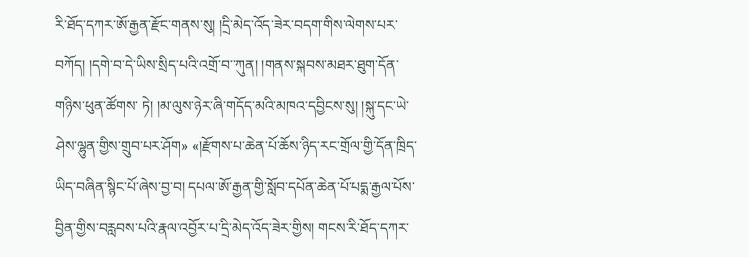རི་ཐོད་དཀར་ཨོ་རྒྱན་རྫོང་གནས་སུ། །དྲི་མེད་འོད་ཟེར་བདག་གིས་ལེགས་པར་བཀོད། །དགེ་བ་དེ་ཡིས་སྲིད་པའི་འགྲོ་བ་་ཀུན། །གནས་སྐབས་མཐར་ཐུག་དོན་གཉིས་ཕུན་ཚོགས་ ཏེ། །མ་ལུས་ཉེར་ཞི་གདོད་མའི་མཁའ་དབྱིངས་སུ། །སྐུ་དང་ཡེ་ཤེས་ལྷུན་གྱིས་གྲུབ་པར་ཤོག» «།རྫོགས་པ་ཆེན་པོ་ཆོས་ཉིད་རང་གྲོལ་གྱི་དོན་ཁྲིད་ཡིད་བཞིན་སྙིང་པོ་ཞེས་བྱ་བ། དཔལ་ཨོ་རྒྱན་གྱི་སློབ་དཔོན་ཆེན་པོ་པདྨ་རྒྱལ་པོས་བྱིན་གྱིས་བརླབས་པའི་རྣལ་འབྱོར་པ་དྲི་མེད་འོད་ཟེར་གྱིས། གངས་རི་ཐོད་དཀར་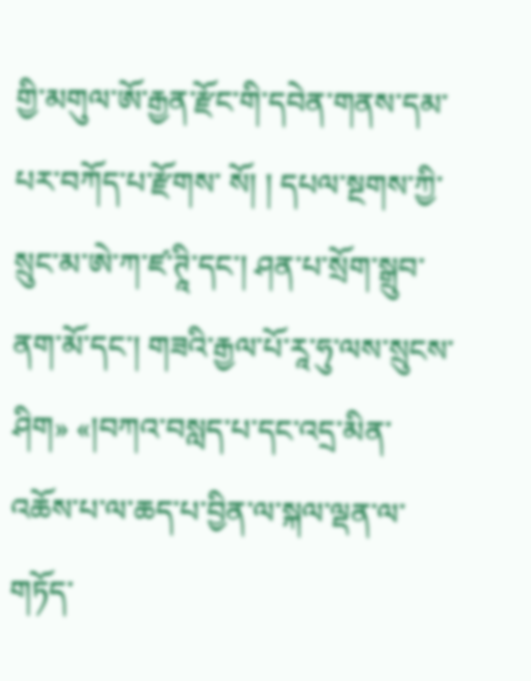གྱི་མགུལ་ཨོ་རྒྱན་རྫོང་གི་དབེན་གནས་དམ་པར་བཀོད་པ་རྫོགས་ སོ། ། དཔལ་སྔགས་ཀྱི་སྲུང་མ་ཨེ་ཀ་ཛ་ཊཱི་དང་། ཤན་པ་སྲོག་སྒྲུབ་ནག་མོ་དང་། གཟའི་རྒྱལ་པོ་རཱ་ཧུ་ལས་སྲུངས་ཤིག» «།བཀའ་བསླད་པ་དང་འདྲ་མིན་འཆོས་པ་ལ་ཆད་པ་བྱིན་ལ་སྐལ་ལྡན་ལ་གཏོད་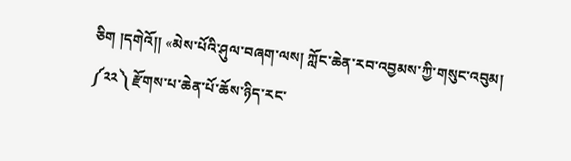ཅིག །དགེའོ།། «མེས་པོའི་ཤུལ་བཞག་ལས། ཀློང་ཆེན་རབ་འབྱམས་ཀྱི་གསུང་འབུམ། ༼༢༢༽ རྫོགས་པ་ཆེན་པོ་ཆོས་ཉིད་རང་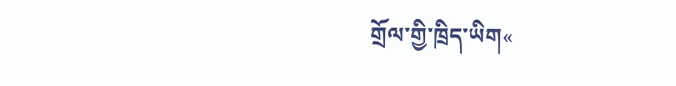གྲོལ་གྱི་ཁྲིད་ཡིག«